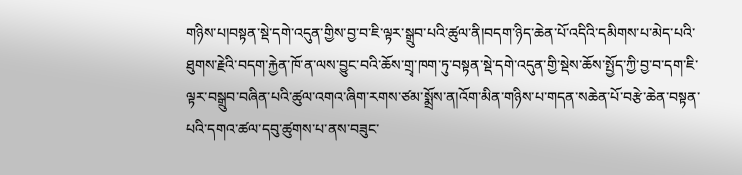གཉིས་པ།བསྟན་སྡེ་དགེ་འདུན་གྱིས་བྱ་བ་ཇི་ལྟར་སྒྲུབ་པའི་ཚུལ་ནི།བདག་ཉིད་ཆེན་པོ་འདིའི་དམིགས་པ་མེད་པའི་ཐུགས་རྗེའི་བདག་རྐྱེན་ཁོ་ན་ལས་བྱུང་བའི་ཆོས་གྲྭ་ཁག་ཏུ་བསྟན་སྡེ་དགེ་འདུན་གྱི་སྡེས་ཆོས་སྤྱོད་ཀྱི་བྱ་བ་དག་ཇི་ལྟར་བསྒྲུབ་བཞིན་པའི་ཚུལ་འགའ་ཞིག་རགས་ཙམ་སྨྲོས་ན།འོག་མིན་གཉིས་པ་གདན་སཆེན་པོ་བརྩེ་ཆེན་བསྟན་པའི་དགའ་ཚལ་དབུ་ཚུགས་པ་ནས་བཟུང་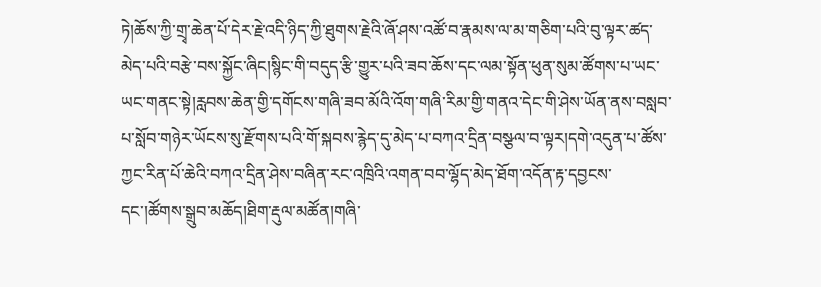ཏེ།ཆོས་ཀྱི་གྲྭ་ཆེན་པོ་དེར་རྗེ་འདི་ཉིད་ཀྱི་ཐུགས་རྗེའི་ཞོ་ཤས་འཚོ་བ་རྣམས་ལ་མ་གཅིག་པའི་བུ་ལྟར་ཚད་མེད་པའི་བརྩེ་བས་སྐྱོང་ཞིང།སྙིང་གི་བདུད་རྩི་གྱུར་པའི་ཟབ་ཆོས་དང་ལམ་སྟོན་ཕུན་སུམ་ཚོགས་པ་ཡང་ཡང་གནང་སྟེ།རླབས་ཆེན་གྱི་དགོངས་གཞི་ཟབ་མོའི་འོག་གཞི་རིམ་གྱི་གནའ་དེང་གི་ཤེས་ཡོན་ནས་བསླབ་པ་སློབ་གཉེར་ཡོངས་སུ་རྫོགས་པའི་གོ་སྐབས་རྙེད་དུ་མེད་པ་བཀའ་དྲིན་བསྩལ་བ་ལྟར།དགེ་འདུན་པ་ཚོས་ཀྱང་རིན་པོ་ཆེའི་བཀའ་དྲིན་ཤེས་བཞིན་རང་འཁྲིའི་འགན་བབ་ལྷོད་མེད་ཐོག་འདོན་རྟ་དབྱངས་དང་།ཚོགས་སྒྲུབ་མཆོད།ཐིག་རྡུལ་མཚོན།གཞི་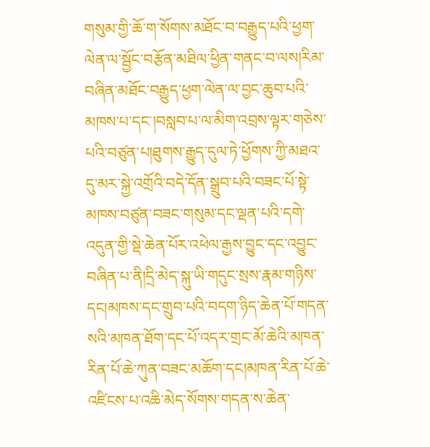གསུམ་གྱི་ཆོ་ག་སོགས་མཐོང་བ་བརྒྱུད་པའི་ཕྱག་ལེན་ལ་སྦྱོང་བརྩོན་མཐིལ་ཕྱིན་གནང་བ་ལས།རིམ་བཞིན་མཐོང་བརྒྱུད་ཕྱག་ལེན་ལ་བྱང་ཆུབ་པའི་མཁས་པ་དང་།བསླབ་པ་ལ་མིག་འབྲས་ལྟར་གཅེས་པའི་བཙུན་པ།ཐུགས་རྒྱུད་དུལ་ཏེ་ཕྱོགས་ཀྱི་མཐའ་དུ་མར་སྐྱེ་འགྲོའི་བདེ་དོན་སྒྲུབ་པའི་བཟང་པོ་སྟེ་མཁས་བཙུན་བཟང་གསུམ་དང་ལྡན་པའི་དགེ་འདུན་གྱི་སྡེ་ཆེན་པོར་འཕེལ་རྒྱས་བྱུང་དང་འབྱུང་བཞིན་པ་ནི།དྲི་མེད་སྐུ་ཡི་གདུང་སྲས་རྣམ་གཉིས་དང།མཁས་དང་གྲུབ་པའི་བདག་ཉིད་ཆེན་པོ་གདན་སའི་མཁན་ཐོག་དང་པོ་འདར་གྲང་མོ་ཆེའི་མཁན་རིན་པོ་ཆེ་ཀུན་བཟང་མཆོག་དང།མཁན་རིན་པོ་ཆེ་འཛིངས་པ་འཆི་མེད་སོགས་གདན་ས་ཆེན་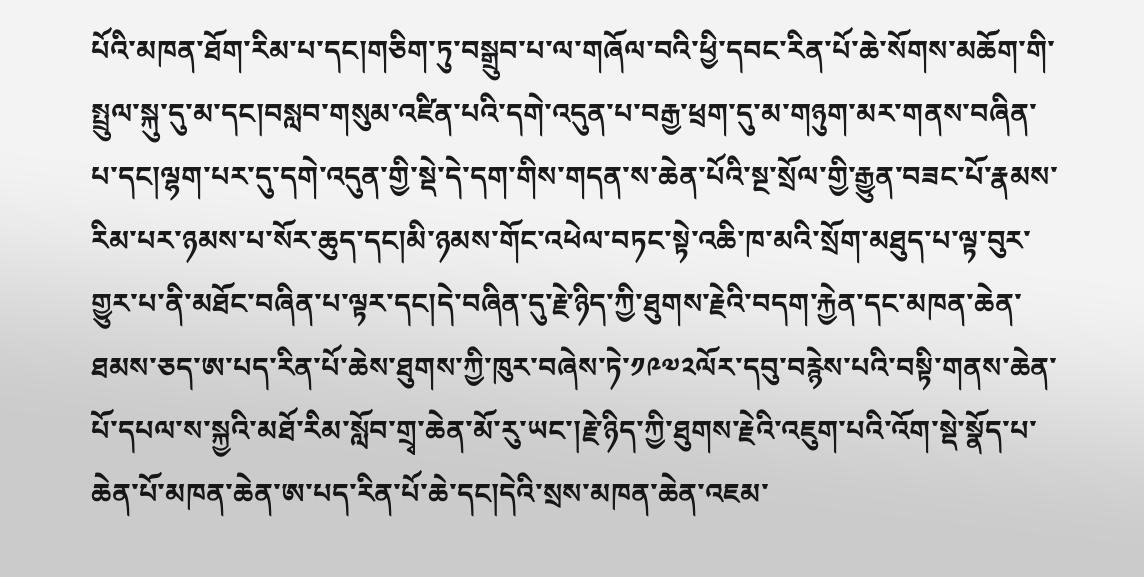པོའི་མཁན་ཐོག་རིམ་པ་དང།གཅིག་ཏུ་བསྒྲུབ་པ་ལ་གཞོལ་བའི་ཕྱི་དབང་རིན་པོ་ཆེ་སོགས་མཆོག་གི་སྤྲུལ་སྐུ་དུ་མ་དང།བསླབ་གསུམ་འཛིན་པའི་དགེ་འདུན་པ་བརྒྱ་ཕྲག་དུ་མ་གཉུག་མར་གནས་བཞིན་པ་དང།ལྷག་པར་དུ་དགེ་འདུན་གྱི་སྡེ་དེ་དག་གིས་གདན་ས་ཆེན་པོའི་སྔ་སྲོལ་གྱི་རྒྱུན་བཟང་པོ་རྣམས་རིམ་པར་ཉམས་པ་སོར་ཆུད་དང།མི་ཉམས་གོང་འཕེལ་བཏང་སྟེ་འཆི་ཁ་མའི་སྲོག་མཐུད་པ་ལྟ་བུར་གྱུར་པ་ནི་མཐོང་བཞིན་པ་ལྟར་དང།དེ་བཞིན་དུ་རྗེ་ཉིད་ཀྱི་ཐུགས་རྗེའི་བདག་རྐྱེན་དང་མཁན་ཆེན་ཐམས་ཅད་ཨ་པད་རིན་པོ་ཆེས་ཐུགས་ཀྱི་ཁུར་བཞེས་ཏེ་༡༩༧༢ལོར་དབུ་བརྙེས་པའི་བསྟི་གནས་ཆེན་པོ་དཔལ་ས་སྐྱའི་མཐོ་རིམ་སློབ་གྲྭ་ཆེན་མོ་རུ་ཡང་།རྗེ་ཉིད་ཀྱི་ཐུགས་རྗེའི་འཇུག་པའི་འོག་སྡེ་སྣོད་པ་ཆེན་པོ་མཁན་ཆེན་ཨ་པད་རིན་པོ་ཆེ་དང།དེའི་སྲས་མཁན་ཆེན་འཇམ་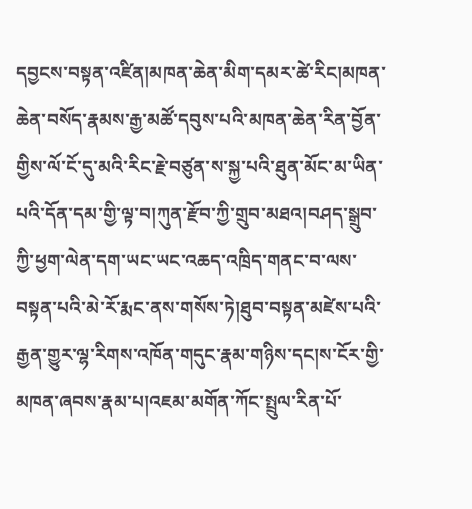དབྱངས་བསྟན་འཛིན།མཁན་ཆེན་མིག་དམར་ཚེ་རིང།མཁན་ཆེན་བསོད་རྣམས་རྒྱ་མཚོ་དབུས་པའི་མཁན་ཆེན་རིན་བྱོན་གྱིས་ལོ་ངོ་དུ་མའི་རིང་རྗེ་བཙུན་ས་སྐྱ་པའི་ཐུན་མོང་མ་ཡིན་པའི་དོན་དམ་གྱི་ལྟ་བ།ཀུན་རྫོབ་ཀྱི་གྲུབ་མཐའ།བཤད་སྒྲུབ་ཀྱི་ཕྱག་ལེན་དག་ཡང་ཡང་འཆད་འཁྲིད་གནང་བ་ལས་བསྟན་པའི་མེ་རོ་རྨང་ནས་གསོས་ཏེ།ཐུབ་བསྟན་མཛེས་པའི་རྒྱན་གྱུར་ལྷ་རིགས་འཁོན་གདུང་རྣམ་གཉིས་དང།ས་ངོར་གྱི་མཁན་ཞབས་རྣམ་པ།འཇམ་མགོན་ཀོང་སྤྲུལ་རིན་པོ་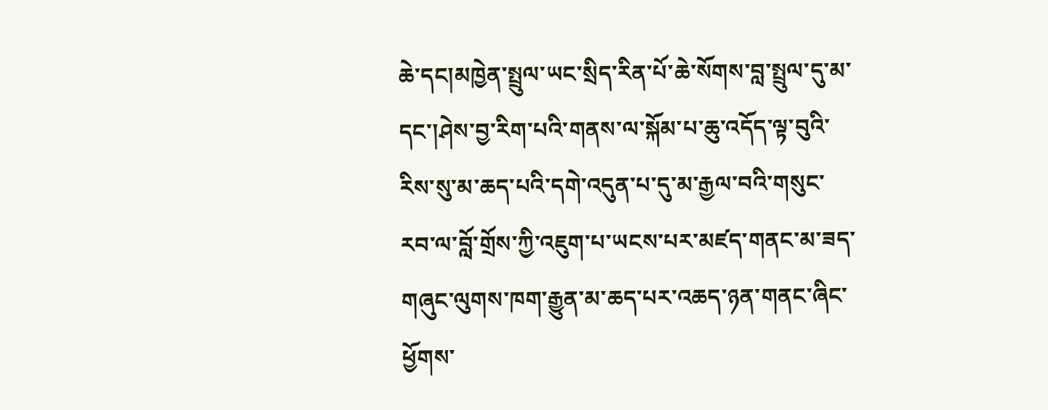ཆེ་དང།མཁྱེན་སྤྲུལ་ཡང་སྲིད་རིན་པོ་ཆེ་སོགས་བླ་སྤྲུལ་དུ་མ་དང་།ཤེས་བྱ་རིག་པའི་གནས་ལ་སྐོམ་པ་ཆུ་འདོད་ལྟ་བུའི་རིས་སུ་མ་ཆད་པའི་དགེ་འདུན་པ་དུ་མ་རྒྱལ་བའི་གསུང་རབ་ལ་བློ་གྲོས་ཀྱི་འཇུག་པ་ཡངས་པར་མཛད་གནང་མ་ཟད་གཞུང་ལུགས་ཁག་རྒྱུན་མ་ཆད་པར་འཆད་ཉན་གནང་ཞིང་ཕྱོགས་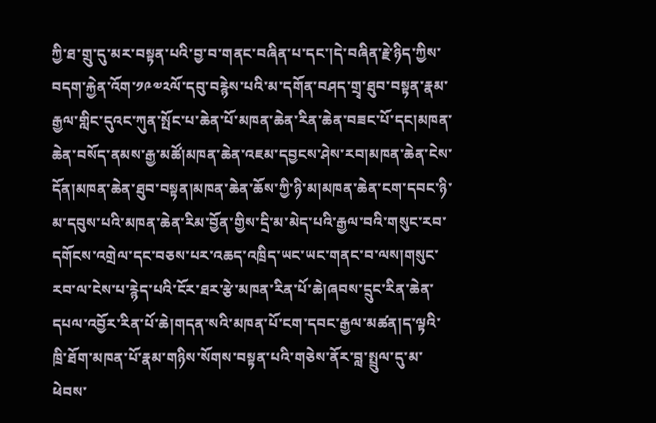ཀྱི་ཐ་གྲུ་དུ་མར་བསྟན་པའི་བྱ་བ་གནང་བཞིན་པ་དང་།དེ་བཞིན་རྗེ་ཉིད་ཀྱིས་བདག་རྐྱེན་འོག་༡༩༧༢ལོ་དབུ་བརྙེས་པའི་མ་དགོན་བཤད་གྲྭ་ཐུབ་བསྟན་རྣམ་རྒྱལ་གླིང་དུའང་ཀུན་སྤོང་པ་ཆེན་པོ་མཁན་ཆེན་རིན་ཆེན་བཟང་པོ་དང།མཁན་ཆེན་བསོད་ནམས་རྒྱ་མཚོ།མཁན་ཆེན་འཇམ་དབྱངས་ཤེས་རབ།མཁན་ཆེན་ངེས་དོན།མཁན་ཆེན་ཐུབ་བསྟན།མཁན་ཆེན་ཆོས་ཀྱི་ཉི་མ།མཁན་ཆེན་ངག་དབང་ཉི་མ་དབུས་པའི་མཁན་ཆེན་རིམ་བྱོན་གྱིས་དྲི་མ་མེད་པའི་རྒྱལ་བའི་གསུང་རབ་དགོངས་འགྲེལ་དང་བཅས་པར་འཆད་འཁྲིད་ཡང་ཡང་གནང་བ་ལས།གསུང་རབ་ལ་ངེས་པ་རྙེད་པའི་ངོར་ཐར་རྩེ་མཁན་རིན་པོ་ཆེ།ཞབས་དྲུང་རིན་ཆེན་དཔལ་འབྱོར་རིན་པོ་ཆེ།གདན་སའི་མཁན་པོ་ངག་དབང་རྒྱལ་མཚན།ད་ལྟའི་ཁྲི་ཐོག་མཁན་པོ་རྣམ་གཉིས་སོགས་བསྟན་པའི་གཅེས་ནོར་བླ་སྤྲུལ་དུ་མ་ཕེབས་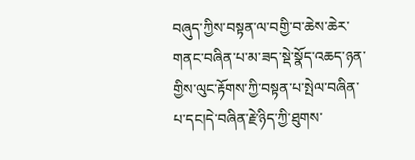བཞུད་ཀྱིས་བསྟན་ལ་བགྱི་བ་ཆེས་ཆེར་གནང་བཞིན་པ་མ་ཟད་སྡེ་སྣོད་འཆད་ཉན་གྱིས་ལུང་རྟོགས་ཀྱི་བསྟན་པ་སྤེལ་བཞིན་པ་དང།དེ་བཞིན་རྗེ་ཉིད་ཀྱི་ཐུགས་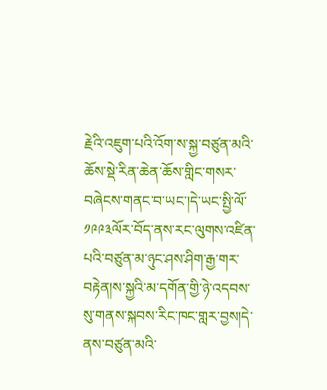རྗེའི་འཇུག་པའི་འོག་ས་སྐྱ་བཙུན་མའི་ཆོས་སྡེ་རིན་ཆེན་ཆོས་གླིང་གསར་བཞེངས་གནང་བ་ཡང་།དེ་ཡང་སྤྱི་ལོ་༡༩༩༣ལོར་བོད་ནས་རང་ལུགས་འཛིན་པའི་བཙུན་མ་ཉུང་ཤས་ཤིག་རྒྱ་གར་བརྟེན།ས་སྐྱའི་མ་དགོན་གྱི་ཉེ་འདབས་སུ་གནས་སྐབས་རིང་ཁང་གླར་བྱས།དེ་ནས་བཙུན་མའི་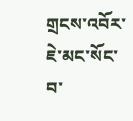གྲངས་འབོར་ཇེ་མང་སོང་བ་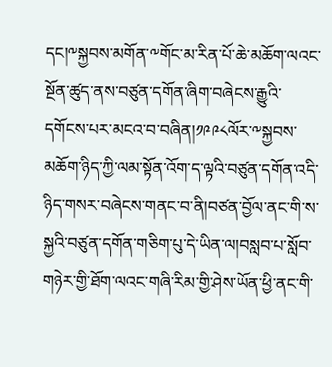དང།༸སྐྱབས་མགོན་༸གོང་མ་རིན་པོ་ཆེ་མཆོག་ལའང་སྔོན་ཚུད་ནས་བཙུན་དགོན་ཞིག་བཞེངས་རྒྱུའི་དགོངས་པར་མངའ་བ་བཞིན།༡༩༩༨ལོར་༸སྐྱབས་མཆོག་ཉིད་ཀྱི་ལམ་སྟོན་འོག་ད་ལྟའི་བཙུན་དགོན་འདི་ཉིད་གསར་བཞེངས་གནང་བ་ནི།བཙན་བྱོལ་ནང་གི་ས་སྐྱའི་བཙུན་དགོན་གཅིག་པུ་དེ་ཡིན་ལ།བསླབ་པ་སློབ་གཉེར་གྱི་ཐོག་ལའང་གཞི་རིམ་གྱི་ཤེས་ཡོན་ཕྱི་ནང་གི་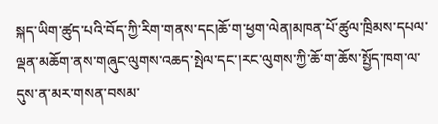སྐད་ཡིག་ཚུད་པའི་བོད་ཀྱི་རིག་གནས་དང།ཆོ་ག་ཕྱག་ལེན།མཁན་པོ་ཚུལ་ཁྲིམས་དཔལ་ལྡན་མཆོག་ནས་གཞུང་ལུགས་འཆད་སྤེལ་དང་།རང་ལུགས་ཀྱི་ཆོ་ག་ཆོས་སྤྱོད་ཁག་ལ་དུས་ན་མར་གསན་བསམ་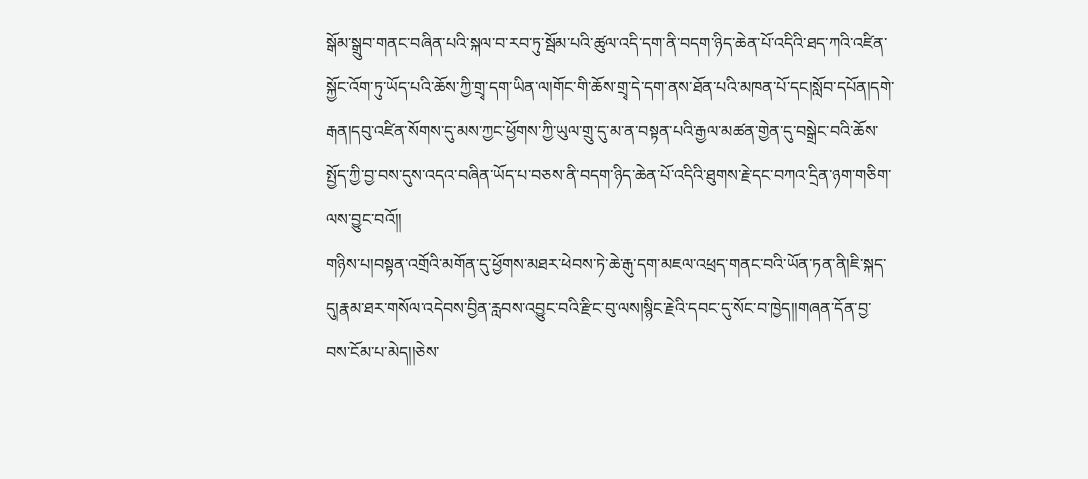སྒོམ་སྒྲུབ་གནང་བཞིན་པའི་སྐལ་བ་རབ་ཏུ་སྦོམ་པའི་ཚུལ་འདི་དག་ནི་བདག་ཉིད་ཆེན་པོ་འདིའི་ཐད་ཀའི་འཛིན་སྐྱོང་འོག་ཏུ་ཡོད་པའི་ཆོས་ཀྱི་གྲྭ་དག་ཡིན་ལ།གོང་གི་ཆོས་གྲྭ་དེ་དག་ནས་ཐོན་པའི་མཁན་པོ་དང།སློབ་དཔོན།དགེ་རྒན།དབུ་འཛིན་སོགས་དུ་མས་ཀྱང་ཕྱོགས་ཀྱི་ཡུལ་གྲུ་དུ་མ་ན་བསྟན་པའི་རྒྱལ་མཚན་གྱེན་དུ་བསྒྲེང་བའི་ཆོས་སྤྱོད་ཀྱི་བྱ་བས་དུས་འདའ་བཞིན་ཡོད་པ་བཅས་ནི་བདག་ཉིད་ཆེན་པོ་འདིའི་ཐུགས་རྗེ་དང་བཀའ་དྲིན་ཉག་གཅིག་ལས་བྱུང་བའོ།།
གཉིས་པ།བསྟན་འགྲོའི་མགོན་དུ་ཕྱོགས་མཐར་ཕེབས་ཏེ་ཆེ་རྒུ་དག་མཇལ་འཕྲད་གནང་བའི་ཡོན་ཏན་ནི།ཇི་སྐད་དུ།རྣམ་ཐར་གསོལ་འདེབས་བྱིན་རླབས་འབྱུང་བའི་རྫིང་བུ་ལས།སྙིང་རྗེའི་དབང་དུ་སོང་བ་ཁྱེད།།གཞན་དོན་བྱ་བས་ངོམ་པ་མེད།།ཅེས་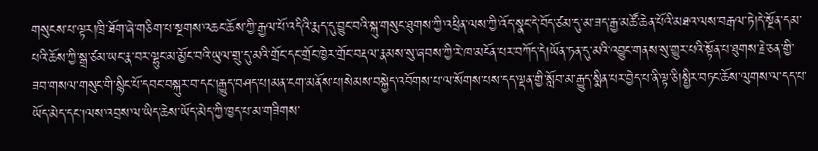གསུངས་པ་ལྟར།ཁྲི་ཐོག་ཞེ་གཅིག་པ་སྔགས་འཆང་ཆོས་ཀྱི་རྒྱལ་པོ་འདིའི་རྨད་དུ་བྱུང་བའི་སྐུ་གསུང་ཐུགས་ཀྱི་འཕྲིན་ལས་ཀྱི་འོད་སྣང་དེ་བོད་ཙམ་དུ་མ་ཟད་རྒྱ་མཚོ་ཆེན་པོའི་མཐའ་ལས་བརྒལ་ཏེ།དེ་སྔོན་དམ་པའི་ཆོས་ཀྱི་སྒྲ་ཙམ་ཡང་རྣ་བར་ལྷུང་མ་མྱོང་བའི་ཡུལ་གྲུ་དུ་མའི་གྲོང་དང་གྲོང་ཁྱེར་གྲོང་བརྡལ་རྣམས་སུ་ཞབས་ཀྱི་རེ་ཁ་མངོན་པར་བཀོད་དེ།ཡོན་ཏན་དུ་མའི་འབྱུང་གནས་སུ་གྱུར་པའི་སྟོན་པ་ཐུགས་རྗེ་ཅན་གྱི་ཟབ་གསལ་གསུང་གི་སྙིང་པོ་དབང་བསྐུར་བ་དང།རྒྱུད་བཤད་པ།མན་ངག་མནོས་པ།སེམས་བསྐྱེད་འབོགས་པ་ལ་སོགས་པས་དད་ལྡན་གྱི་སློབ་མ་རྒྱུད་སྨིན་པར་བྱེད་པ་ནི་ལྟ་ཅི།སྤྱིར་བཏང་ཆོས་ལུགས་ལ་དད་པ་ཡོད་མེད་དང།ལས་འབྲས་ལ་ཡིད་ཆེས་ཡོད་མེད་ཀྱི་ཁྱད་པ་མ་གཟིགས་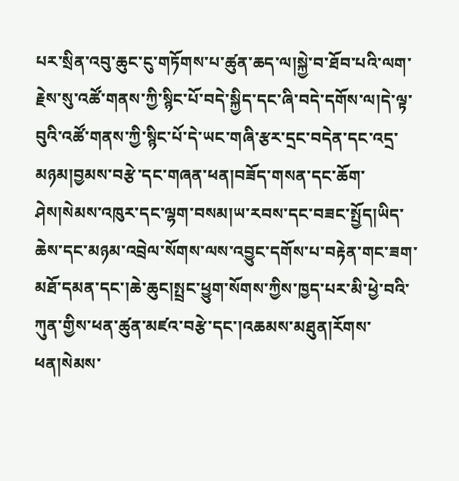པར་སྲིན་འབུ་ཆུང་ངུ་གཏོགས་པ་ཚུན་ཆད་ལ།སྐྱེ་བ་ཐོབ་པའི་ལག་རྗེས་སུ་འཚོ་གནས་ཀྱི་སྙིང་པོ་བདེ་སྐྱིད་དང་ཞི་བདེ་དགོས་ལ།དེ་ལྟ་བུའི་འཚོ་གནས་ཀྱི་སྙིང་པོ་དེ་ཡང་གཞི་རྩར་དྲང་བདེན་དང་འདྲ་མཉམ།བྱམས་བརྩེ་དང་གཞན་ཕན།བཟོད་གསན་དང་ཆོག་ཤེས།སེམས་འཁུར་དང་ལྷག་བསམ།ཡ་རབས་དང་བཟང་སྤྱོད།ཡིད་ཆེས་དང་མཉམ་འབྲེལ་སོགས་ལས་འབྱུང་དགོས་པ་བརྟེན་གང་ཟག་མཐོ་དམན་དང་།ཆེ་ཆུང།སྤྲང་ཕྱུག་སོགས་ཀྱིས་ཁྱད་པར་མི་ཕྱེ་བའི་ཀུན་གྱིས་ཕན་ཚུན་མཛའ་བརྩེ་དང་།འཆམས་མཐུན།རོགས་ཕན།སེམས་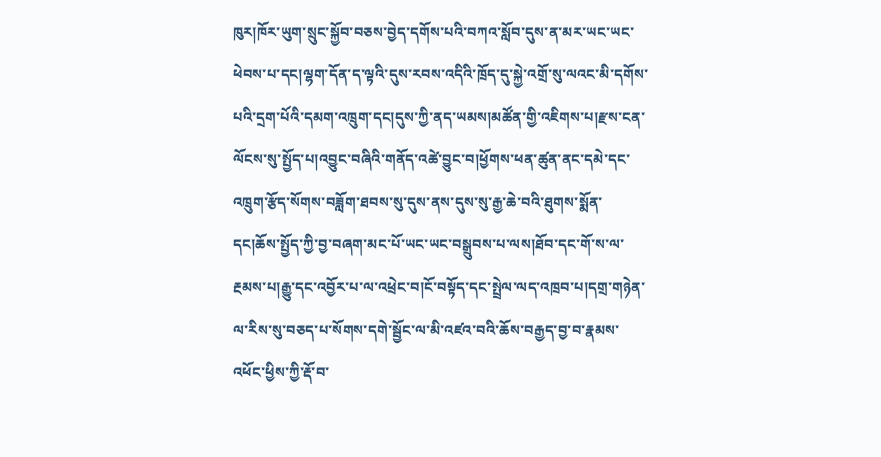ཁུར།ཁོར་ཡུག་སྲུང་སྐྱོབ་བཅས་བྱེད་དགོས་པའི་བཀའ་སློབ་དུས་ན་མར་ཡང་ཡང་ཕེབས་པ་དང།ལྷག་དོན་ད་ལྟའི་དུས་རབས་འདིའི་ཁྲོད་དུ་སྐྱེ་འགྲོ་སུ་ལའང་མི་དགོས་པའི་དྲག་པོའི་དམག་འཁྲུག་དང།དུས་ཀྱི་ནད་ཡམས།མཚོན་གྱི་འཇིགས་པ།རྫས་ངན་ལོངས་སུ་སྤྱོད་པ།འབྱུང་བཞིའི་གནོད་འཚེ་བྱུང་བ།ཕྱོགས་ཕན་ཚུན་ནང་དམེ་དང་འཁྲུག་རྩོད་སོགས་བཟློག་ཐབས་སུ་དུས་ནས་དུས་སུ་རྒྱ་ཆེ་བའི་ཐུགས་སྨོན་དང།ཆོས་སྤྱོད་ཀྱི་བྱ་བཞག་མང་པོ་ཡང་ཡང་བསྒྲུབས་པ་ལས།ཐོབ་དང་གོ་ས་ལ་རྔམས་པ།རྒྱུ་དང་འབྱོར་པ་ལ་འཕྲེང་བ།ངོ་བསྟོད་དང་སྤྲེལ་ལད་འཁྲབ་པ།དགྲ་གཉེན་ལ་རིས་སུ་བཅད་པ་སོགས་དགེ་སྦྱོང་ལ་མི་འཛའ་བའི་ཆོས་བརྒྱད་བྱ་བ་རྣམས་འཕོང་ཕྱིས་ཀྱི་རྡོ་བ་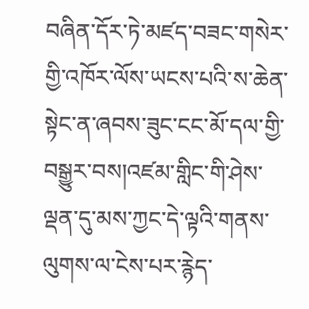བཞིན་དོར་ཏེ་མཛད་བཟང་གསེར་གྱི་འཁོར་ལོས་ཡངས་པའི་ས་ཆེན་སྟེང་ན་ཞབས་ཟུང་ངང་མོ་དལ་གྱི་བསྒྱུར་བས།འཛམ་གླིང་གི་ཤེས་ལྡན་དུ་མས་ཀྱང་དེ་ལྟའི་གནས་ལུགས་ལ་ངེས་པར་རྙེད་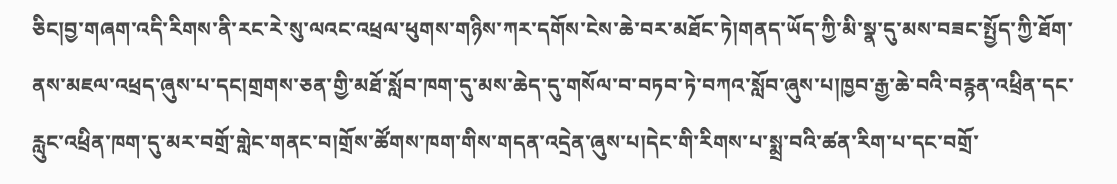ཅིང།བྱ་གཞག་འདི་རིགས་ནི་རང་རེ་སུ་ལའང་འཕྲལ་ཕུགས་གཉིས་ཀར་དགོས་ངེས་ཆེ་བར་མཐོང་ཏེ།གནད་ཡོད་ཀྱི་མི་སྣ་དུ་མས་བཟང་སྤྱོད་ཀྱི་ཐོག་ནས་མཇལ་འཕྲད་ཞུས་པ་དང།གྲགས་ཅན་གྱི་མཐོ་སློབ་ཁག་དུ་མས་ཆེད་དུ་གསོལ་བ་བཏབ་ཏེ་བཀའ་སློབ་ཞུས་པ།ཁྱབ་རྒྱ་ཆེ་བའི་བརྙན་འཕྲིན་དང་རླུང་འཕྲིན་ཁག་དུ་མར་བགྲོ་གླེང་གནང་བ།གྲོས་ཚོགས་ཁག་གིས་གདན་འདྲེན་ཞུས་པ།དེང་གི་རིགས་པ་སྨྲ་བའི་ཚན་རིག་པ་དང་བགྲོ་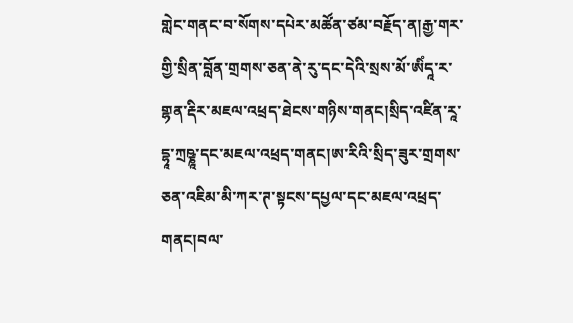གླེང་གནང་བ་སོགས་དཔེར་མཚོན་ཙམ་བརྗོད་ན།རྒྱ་གར་གྱི་སྲིན་བློན་གྲགས་ཅན་ནེ་རུ་དང་དེའི་སྲས་མོ་ཨིཾདཱ་ར་གྷན་རྡིར་མཇལ་འཕྲད་ཐེངས་གཉིས་གནང།སྲིད་འཛིན་རཱ་དྷཱ་ཀྲཥྞཱ་དང་མཇལ་འཕྲད་གནང།ཨ་རིའི་སྲིད་ཟུར་གྲགས་ཅན་འཇིམ་མི་ཀར་ཊ་སྟངས་དཔྱལ་དང་མཇལ་འཕྲད་གནང།བལ་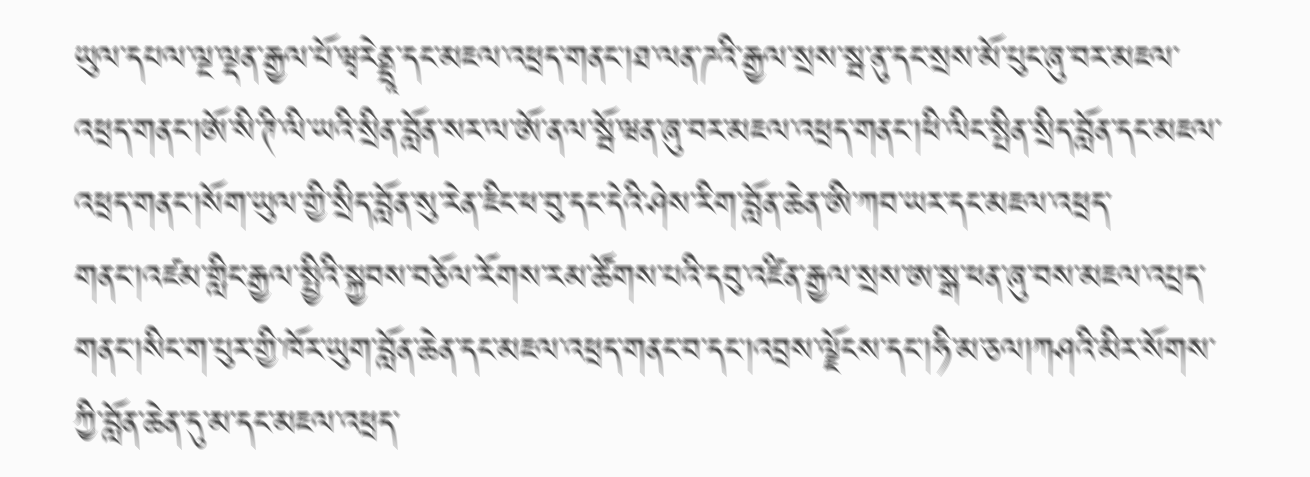ཡུལ་དཔལ་ལྔ་ལྡན་རྒྱལ་པོ་ཝྭརེནྡྲཱ་དང་མཇལ་འཕྲད་གནང།ཐ་ལན་ཌའི་རྒྱལ་སྲས་སྦ་ནུ་དང་སྲས་མོ་པུང་ཞུ་བར་མཇལ་འཕྲད་གནང།ཨོ་སི་ཊི་ལི་ཡའི་སྲིན་བློན་སར་ལ་ཨོ་ནལ་སྦོ་ཝན་ཞུ་བར་མཇལ་འཕྲད་གནང།ཕི་ལིང་སྤིན་སྲིད་བློན་དང་མཇལ་འཕྲད་གནང།སོག་ཡུལ་གྱི་སྲིད་བློན་སུ་རེན་ཇིང་ཕ་བུ་དང་དེའི་ཤེས་རིག་བློན་ཆེན་ཨི་ཀབ་ཡར་དང་མཇལ་འཕྲད་གནང།འཛམ་གླིང་རྒྱལ་སྤྱིའི་སྐྱབས་བཅོལ་རོགས་རམ་ཚོགས་པའི་དབུ་འཛིན་རྒྱལ་སྲས་ཨ་སྒ་ཕན་ཞུ་བས་མཇལ་འཔྲད་གནང།སིང་ག་པུར་གྱི་ཁོར་ཡུག་བློན་ཆེན་དང་མཇལ་འཕྲད་གནང་བ་དང།འབྲས་ལྗོངས་དང་།ཧི་མ་ཅལ།ཀཤའི་མིར་སོགས་ཀྱི་བློན་ཆེན་དུ་མ་དང་མཇལ་འཕྲད་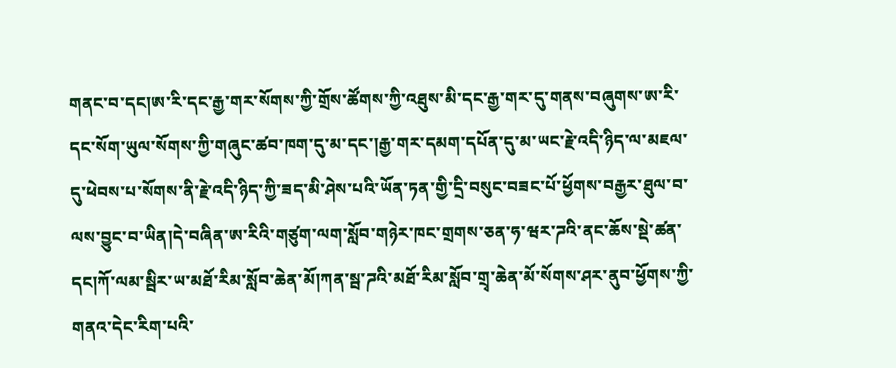གནང་བ་དང།ཨ་རི་དང་རྒྱ་གར་སོགས་ཀྱི་གྲོས་ཚོགས་ཀྱི་འཐུས་མི་དང་རྒྱ་གར་དུ་གནས་བཞུགས་ཨ་རི་དང་སོག་ཡུལ་སོགས་ཀྱི་གཞུང་ཚབ་ཁག་དུ་མ་དང་།རྒྱ་གར་དམག་དཔོན་དུ་མ་ཡང་རྗེ་འདི་ཉིད་ལ་མཇལ་དུ་ཕེབས་པ་སོགས་ནི་རྗེ་འདི་ཉིད་ཀྱི་ཟད་མི་ཤེས་པའི་ཡོན་ཏན་གྱི་དྲི་བསུང་བཟང་པོ་ཕྱོགས་བརྒྱར་ཐུལ་བ་ལས་བྱུང་བ་ཡིན།དེ་བཞིན་ཨ་རིའི་གཙུག་ལག་སློབ་གཉེར་ཁང་གྲགས་ཅན་ཧ་ཝར་ཌའི་ནང་ཆོས་སྡེ་ཚན་དང།ཀོ་ལམ་སྦིར་ཡ་མཐོ་རིམ་སློབ་ཆེན་མོ།ཀན་སྦ་ཌའི་མཐོ་རིམ་སློབ་གྲྭ་ཆེན་མོ་སོགས་ཤར་ནུབ་ཕྱོགས་ཀྱི་གནའ་དེང་རིག་པའི་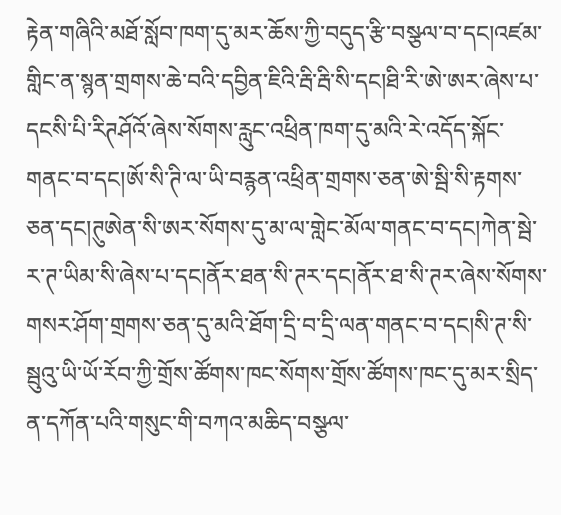རྟེན་གཞིའི་མཐོ་སློབ་ཁག་དུ་མར་ཆོས་ཀྱི་བདུད་རྩི་བསྩལ་བ་དང།འཛམ་གླིང་ན་སྙན་གྲགས་ཆེ་བའི་དབྱིན་ཇིའི་རྦི་རྦི་སི་དང།ཐི་རི་ཨེ་ཨར་ཞེས་པ་དངསི་པི་རིཊཤོའོ་ཞེས་སོགས་རླུང་འཕྲིན་ཁག་དུ་མའི་རེ་འདོད་སྐོང་གནང་བ་དང།ཨོ་སི་ཊི་ལ་ཡི་བརྙན་འཕྲིན་གྲགས་ཅན་ཨེ་སྦི་སི་རྟགས་ཅན་དང།ཊུཨེན་སི་ཨར་སོགས་དུ་མ་ལ་གླེང་མོལ་གནང་བ་དང།ཀེན་སྦེ་ར་ཊ་ཡིམ་སི་ཞེས་པ་དང།ནོར་ཐན་སི་ཊར་དང།ནོར་ཐ་སི་ཊར་ཞེས་སོགས་གསར་ཤོག་གྲགས་ཅན་དུ་མའི་ཐོག་དྲི་བ་དྲི་ལན་གནང་བ་དང།སི་ཊ་སི་སྦུའུ་ཡི་ཡོ་རོབ་ཀྱི་གྲོས་ཚོགས་ཁང་སོགས་གྲོས་ཚོགས་ཁང་དུ་མར་སྲིད་ན་དཀོན་པའི་གསུང་གི་བཀའ་མཆིད་བསྩལ་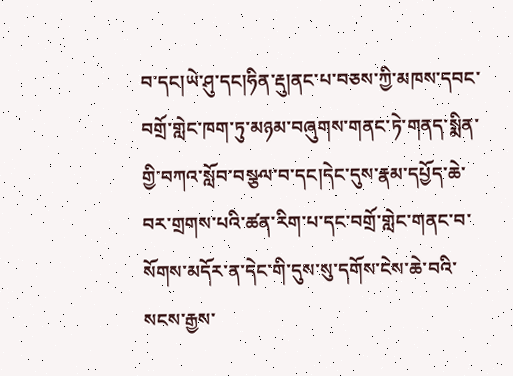བ་དང།ཡེ་ཤུ་དང།ཧིན་རྡུ།ནང་པ་བཅས་ཀྱི་མཁས་དབང་བགྲོ་གླེང་ཁག་ཏུ་མཉམ་བཞུགས་གནང་ཏེ་གནད་སྨིན་གྱི་བཀའ་སློབ་བསྩལ་བ་དང།དེང་དུས་རྣམ་དཔྱོད་ཆེ་བར་གྲགས་པའི་ཚན་རིག་པ་དང་བགྲོ་གླེང་གནང་བ་སོགས་མདོར་ན་དེང་གི་དུས་སུ་དགོས་ངེས་ཆེ་བའི་སངས་རྒྱས་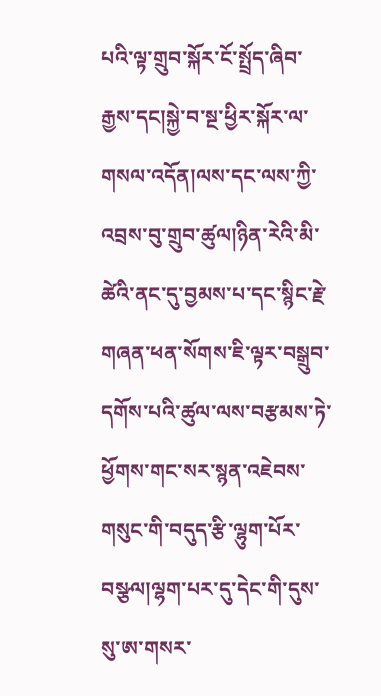པའི་ལྟ་གྲུབ་སྐོར་ངོ་སྤྲོད་ཞིབ་རྒྱས་དང།སྐྱེ་བ་སྔ་ཕྱིར་སྐོར་ལ་གསལ་འདོན།ལས་དང་ལས་ཀྱི་འབྲས་བུ་གྲུབ་ཚུལ།ཉིན་རེའི་མི་ཚེའི་ནང་དུ་བྱམས་པ་དང་སྙིང་རྗེ་གཞན་ཕན་སོགས་ཇི་ལྟར་བསྒྲུབ་དགོས་པའི་ཚུལ་ལས་བརྩམས་ཏེ་ཕྱོགས་གང་སར་སྙན་འཇེབས་གསུང་གི་བདུད་རྩི་ལྷུག་པོར་བསྩལ།ལྷག་པར་དུ་དེང་གི་དུས་སུ་ཨ་གསར་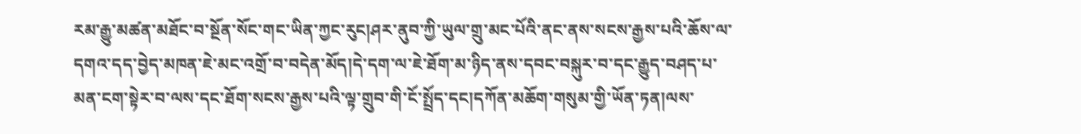རམ་རྒྱུ་མཚན་མཐོང་བ་སྔོན་སོང་གང་ཡིན་ཀྱང་རུང།ཤར་ནུབ་ཀྱི་ཡུལ་གྲུ་མང་པོའི་ནང་ནས་སངས་རྒྱས་པའི་ཆོས་ལ་དགའ་དད་བྱེད་མཁན་ཇེ་མང་འགྲོ་བ་བདེན་མོད།དེ་དག་ལ་ཇེ་ཐོག་མ་ཉིད་ནས་དབང་བསྐུར་བ་དང་རྒྱུད་བཤད་པ་མན་ངག་སྟེར་བ་ལས་དང་ཐོག་སངས་རྒྱས་པའི་ལྟ་གྲུབ་གི་ངོ་སྤྲོད་དང།དཀོན་མཆོག་གསུམ་གྱི་ཡོན་ཏན།ལས་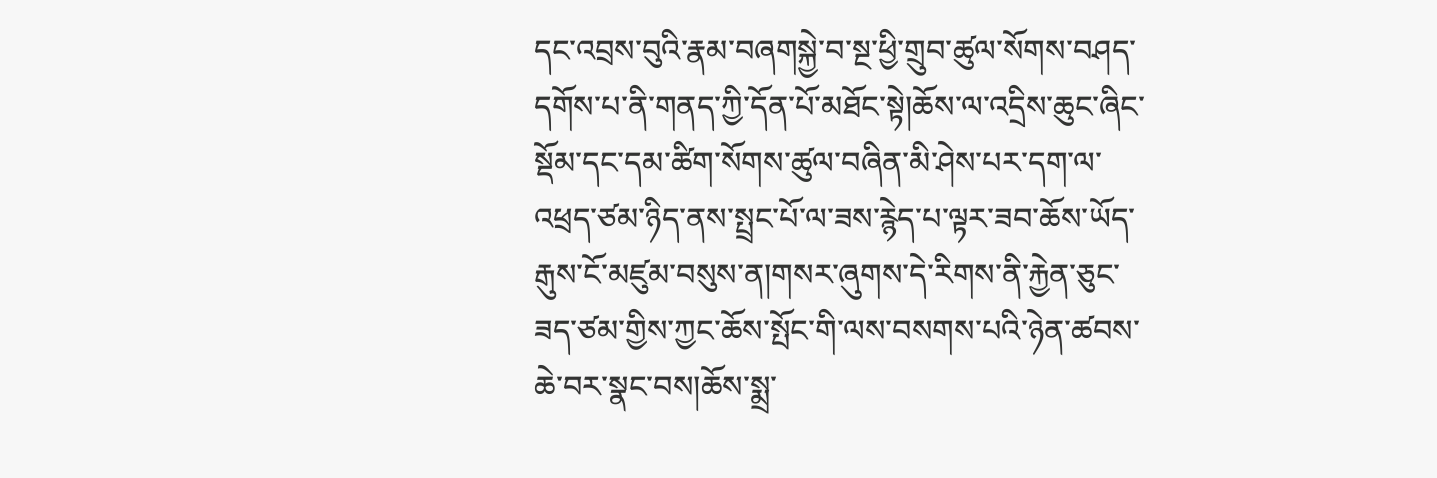དང་འབྲས་བུའི་རྣམ་བཞགསྐྱེ་བ་སྔ་ཕྱི་གྲུབ་ཚུལ་སོགས་བཤད་དགོས་པ་ནི་གནད་ཀྱི་དོན་པོ་མཐོང་སྟེ།ཆོས་ལ་འདྲིས་ཆུང་ཞིང་སྡོམ་དང་དམ་ཚིག་སོགས་ཚུལ་བཞིན་མི་ཤེས་པར་དག་ལ་འཕྲད་ཙམ་ཉིད་ནས་སྤྲང་པོ་ལ་ཟས་རྙེད་པ་ལྟར་ཟབ་ཆོས་ཡོད་རྒུས་ངོ་མཛུམ་བསུས་ན།གསར་ཞུགས་དེ་རིགས་ནི་རྐྱེན་ཅུང་ཟད་ཙམ་གྱིས་ཀྱང་ཆོས་སྤོང་གི་ལས་བསགས་པའི་ཉེན་ཚབས་ཆེ་བར་སྣང་བས།ཆོས་སྨྲ་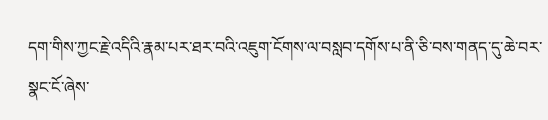དག་གིས་ཀྱང་རྗེ་འདིའི་རྣམ་པར་ཐར་བའི་འཇུག་ངོགས་ལ་བསླབ་དགོས་པ་ནི་ཅི་བས་གནད་དུ་ཆེ་བར་སྣང་ངོ་ཞེས་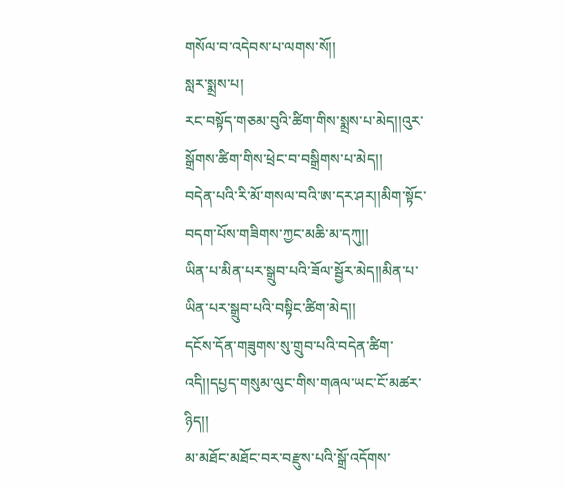གསོལ་བ་འདེབས་པ་ལགས་སོ།།
སླར་སྨྲས་པ།
རང་བསྟོད་གཅམ་བུའི་ཚིག་གིས་སྨྲས་པ་མེད།།འུར་སྒྲོགས་ཚིག་གིས་ཕྲེང་བ་བསྒྲིགས་པ་མེད།།
བདེན་པའི་རི་མོ་གསལ་བའི་ཨ་དར་ཤར།།མིག་སྟོང་བདག་པོས་གཟིགས་ཀྱང་མཆི་མ་དཀུ།།
ཡིན་པ་མིན་པར་སྒྲུབ་པའི་ཟོལ་སྦྱོར་མེད།།མིན་པ་ཡིན་པར་སྒྲུབ་པའི་བསྟིང་ཚིག་མེད།།
དངོས་དོན་གཟུགས་སུ་གྲུབ་པའི་བདེན་ཚིག་འདི།།དཔྱད་གསུམ་ལུང་གིས་གཞལ་ཡང་ངོ་མཚར་ཉིད།།
མ་མཐོང་མཐོང་བར་བརྫུས་པའི་སྒྲོ་འདོགས་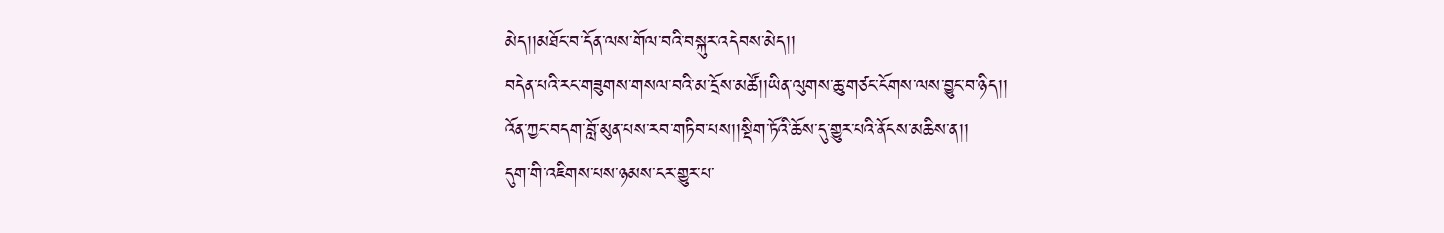མེད།།མཐོང་བ་དོན་ལས་གོལ་བའི་བསྐུར་འདེབས་མེད།།
བདེན་པའི་རང་གཟུགས་གསལ་བའི་མ་དྲོས་མཚོ།།ཡིན་ལུགས་ཆུ་གཙང་ངོགས་ལས་བྱུང་བ་ཉིད།།
འོན་ཀྱང་བདག་བློ་མུན་པས་རབ་གཏིབ་པས།།སྡིག་ཏོའི་ཆོས་དུ་གྱུར་པའི་ནོངས་མཆིས་ན།།
དུག་གི་འཇིགས་པས་ཉམས་ངར་གྱུར་པ་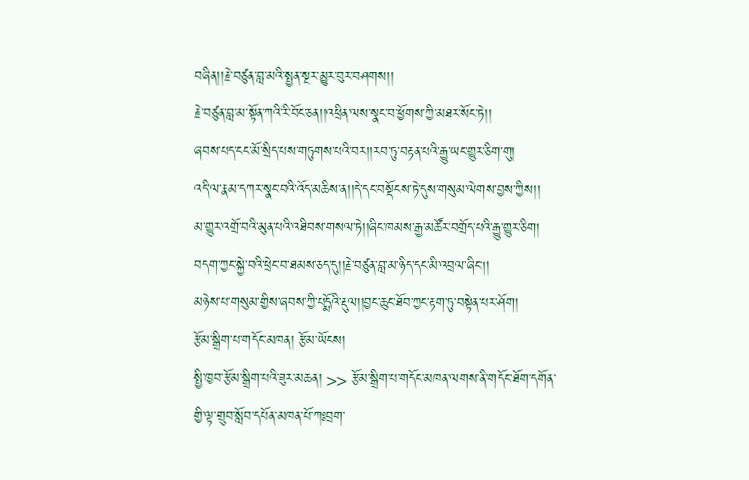བཞིན།།རྗེ་བཙུན་བླ་མའི་སྤྱན་སྔར་མྱུར་བུར་བཤགས།།
རྗེ་བཙུན་བླ་མ་སྟོན་ཀའི་རི་བོང་ཅན།།འཕྲིན་ལས་སྣང་བ་ཕྱོགས་ཀྱི་མཐར་སོང་ཏེ།།
ཞབས་པད་ངང་མོ་སྲིད་པས་གཏུགས་པའི་བར།།རབ་ཏུ་བརྟན་པའི་རྒྱུ་ཡང་གྱུར་ཅིག་གུ།
འདི་ལ་རྣམ་དཀར་སྣང་བའི་འོད་མཆིས་ན།།དེ་དང་བསྡོངས་ཏེ་དུས་གསུམ་ལེགས་བྱས་ཀྱིས།།
མ་གྱུར་འགྲོ་བའི་མུན་པའི་འཐིབས་གསལ་ཏེ།།ཞིང་ཁམས་རྒྱ་མཚོར་བགྲོད་པའི་རྒྱུ་གྱུར་ཅིག།
བདག་ཀྱང་སྐྱེ་བའི་ཕྲེང་བ་ཐམས་ཅད་དུ།།རྗེ་བཙུན་བླ་མ་ཉིད་དང་མི་འབྲལ་ཞིང།།
མཉེས་པ་གསུམ་གྱིས་ཞབས་ཀྱི་པདྨོའི་རྡུལ།།བྱང་ཆུང་ཐོབ་ཀྱང་རྟག་ཏུ་བསྟེན་པར་ཤོག།
རྩོམ་སྒྲིག་པ་གདོང་མཁན། རྩོམ་ཡོངས།
སྤྱི་ཁྱབ་རྩོམ་སྒྲིག་པའི་ཟུར་མཆན། >> རྩོམ་སྒྲིག་པ་གདོང་མཁན་ལགས་ནི་གདོང་ཐོག་དགོན་གྱི་ལྟ་གྲུབ་སློབ་དཔོན་མཁན་པོ་ཀཿབྲག་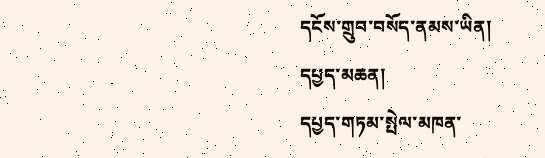དངོས་གྲུབ་བསོད་ནམས་ཡིན།
དཔྱད་མཆན།
དཔྱད་གཏམ་སྤེལ་མཁན་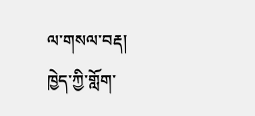ལ་གསལ་བརྡ།
ཁྱེད་ཀྱི་གློག་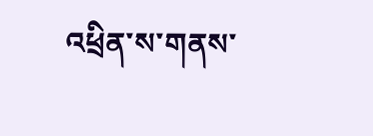འཕྲིན་ས་གནས་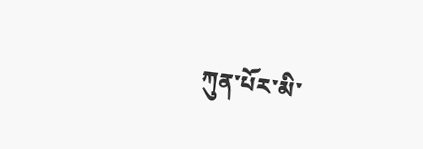ཀུན་པོར་མི་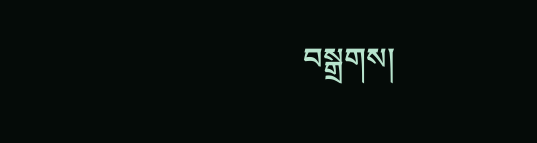བསྒྲགས།